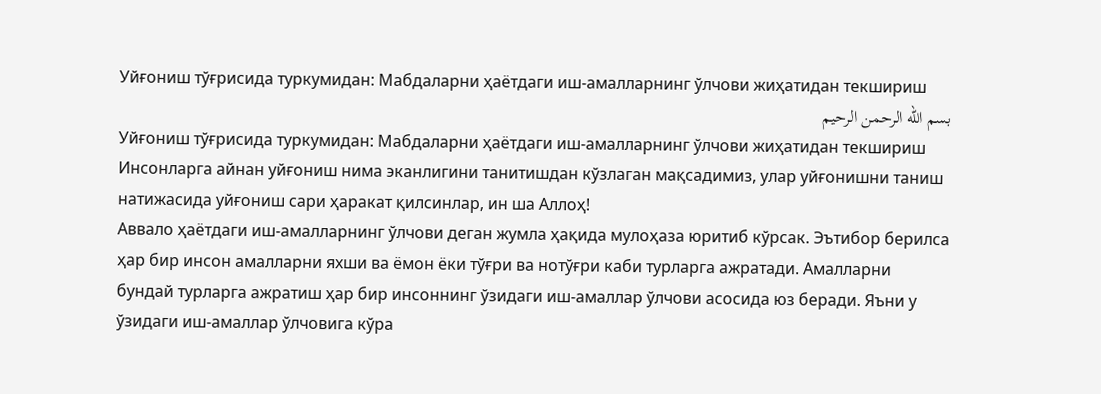Уйғониш тўғрисида туркумидан: Мабдаларни ҳаётдаги иш-амалларнинг ўлчови жиҳатидан текшириш
بسم الله الرحمن الرحيم
Уйғониш тўғрисида туркумидан: Мабдаларни ҳаётдаги иш-амалларнинг ўлчови жиҳатидан текшириш
Инсонларга айнан уйғониш нима эканлигини танитишдан кўзлаган мақсадимиз, улар уйғонишни таниш натижасида уйғониш сари ҳаракат қилсинлар, ин ша Аллоҳ!
Аввало ҳаётдаги иш-амалларнинг ўлчови деган жумла ҳақида мулоҳаза юритиб кўрсак. Эътибор берилса ҳар бир инсон амалларни яхши ва ёмон ёки тўғри ва нотўғри каби турларга ажратади. Амалларни бундай турларга ажратиш ҳар бир инсоннинг ўзидаги иш-амаллар ўлчови асосида юз беради. Яъни у ўзидаги иш-амаллар ўлчовига кўра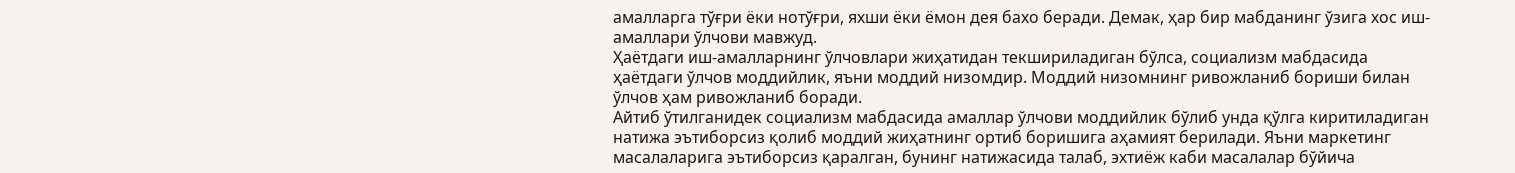амалларга тўғри ёки нотўғри, яхши ёки ёмон дея бахо беради. Демак, ҳар бир мабданинг ўзига хос иш-амаллари ўлчови мавжуд.
Ҳаётдаги иш-амалларнинг ўлчовлари жиҳатидан текшириладиган бўлса, социализм мабдасида ҳаётдаги ўлчов моддийлик, яъни моддий низомдир. Моддий низомнинг ривожланиб бориши билан ўлчов ҳам ривожланиб боради.
Айтиб ўтилганидек социализм мабдасида амаллар ўлчови моддийлик бўлиб унда қўлга киритиладиган натижа эътиборсиз қолиб моддий жиҳатнинг ортиб боришига аҳамият берилади. Яъни маркетинг масалаларига эътиборсиз қаралган, бунинг натижасида талаб, эхтиёж каби масалалар бўйича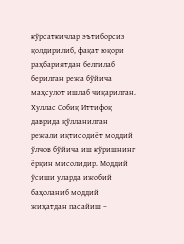кўрсаткичлар эътиборсиз қолдирилиб, фақат юқори раҳбариятдан белгилаб берилган режа бўйича маҳсулот ишлаб чиқарилган. Хуллас Собиқ Иттифоқ даврида қўлланилган режали иқтисодиёт моддий ўлчов бўйича иш кўришнинг ёрқин мисолидир. Моддий ўсиши уларда ижобий баҳоланиб моддий жиҳатдан пасайиш –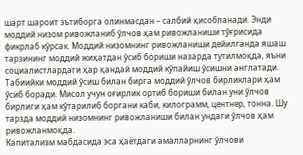шарт шароит эътиборга олинмасдан – салбий ҳисобланади. Энди моддий низом ривожланиб ўлчов ҳам ривожланиши тўғрисида фикрлаб кўрсак. Моддий низомнинг ривожланиши дейилганда яшаш тарзининг моддий жиҳатдан ўсиб бориши назарда тутилмоқда, яъни социалистлардаги ҳар қандай моддий кўпайиш ўсишни англатади. Табиийки моддий ўсиш билан бирга моддий ўлчов бирликлари ҳам ўсиб боради. Мисол учун оғирлик ортиб бориши билан уни ўлчов бирлиги ҳам кўтарилиб боргани каби, килограмм, центнер, тонна. Шу тарзда моддий низомнинг ривожланиши билан ундаги ўлчов ҳам ривожланмоқда.
Капитализм мабдасида эса ҳаётдаги амалларнинг ўлчови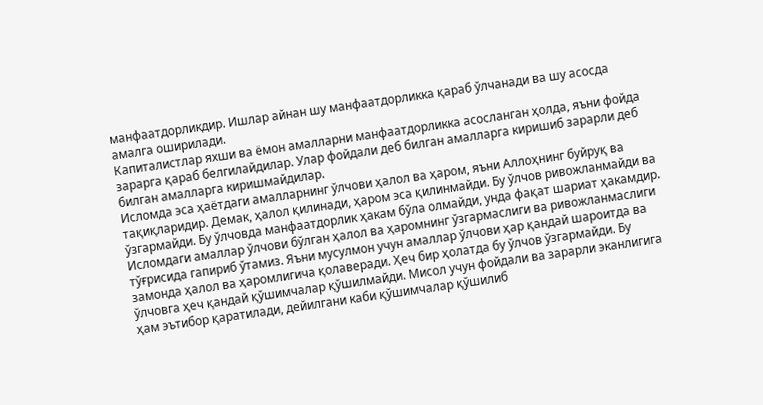манфаатдорликдир. Ишлар айнан шу манфаатдорликка қараб ўлчанади ва шу асосда амалга оширилади.
Капиталистлар яхши ва ёмон амалларни манфаатдорликка асосланган ҳолда, яъни фойда зарарга қараб белгилайдилар. Улар фойдали деб билган амалларга киришиб зарарли деб билган амалларга киришмайдилар.
Исломда эса ҳаётдаги амалларнинг ўлчови ҳалол ва ҳаром, яъни Аллоҳнинг буйруқ ва тақиқларидир. Демак, ҳалол қилинади, ҳаром эса қилинмайди. Бу ўлчов ривожланмайди ва ўзгармайди. Бу ўлчовда манфаатдорлик ҳакам бўла олмайди, унда фақат шариат ҳакамдир.
Исломдаги амаллар ўлчови бўлган ҳалол ва ҳаромнинг ўзгармаслиги ва ривожланмаслиги тўғрисида гапириб ўтамиз. Яъни мусулмон учун амаллар ўлчови ҳар қандай шароитда ва замонда ҳалол ва ҳаромлигича қолаверади. Ҳеч бир ҳолатда бу ўлчов ўзгармайди. Бу ўлчовга ҳеч қандай қўшимчалар қўшилмайди. Мисол учун фойдали ва зарарли эканлигига ҳам эътибор қаратилади, дейилгани каби қўшимчалар қўшилиб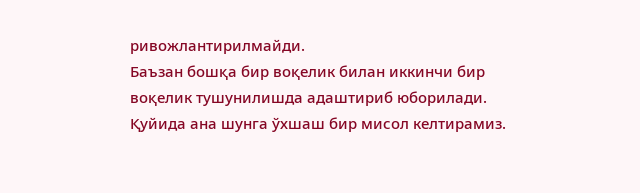ривожлантирилмайди.
Баъзан бошқа бир воқелик билан иккинчи бир воқелик тушунилишда адаштириб юборилади. Қуйида ана шунга ўхшаш бир мисол келтирамиз.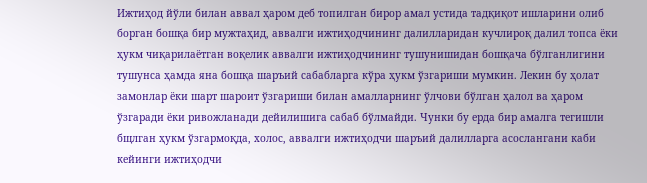Ижтиҳод йўли билан аввал ҳаром деб топилган бирор амал устида тадқиқот ишларини олиб борган бошқа бир мужтаҳид, аввалги ижтиҳодчининг далилларидан кучлироқ далил топса ёки ҳукм чиқарилаётган воқелик аввалги ижтиҳодчининг тушунишидан бошқача бўлганлигини тушунса ҳамда яна бошқа шаръий сабабларга кўра ҳукм ўзгариши мумкин. Лекин бу ҳолат замонлар ёки шарт шароит ўзгариши билан амалларнинг ўлчови бўлган ҳалол ва ҳаром ўзгаради ёки ривожланади дейилишига сабаб бўлмайди. Чунки бу ерда бир амалга тегишли бщлган ҳукм ўзгармоқда, холос, аввалги ижтиҳодчи шаръий далилларга асослангани каби кейинги ижтиҳодчи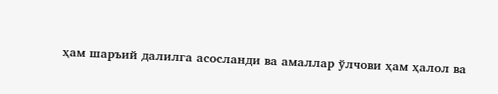ҳам шаръий далилга асосланди ва амаллар ўлчови ҳам ҳалол ва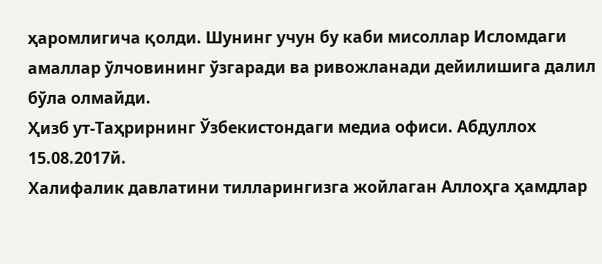ҳаромлигича қолди. Шунинг учун бу каби мисоллар Исломдаги амаллар ўлчовининг ўзгаради ва ривожланади дейилишига далил бўла олмайди.
Ҳизб ут-Таҳрирнинг Ўзбекистондаги медиа офиси. Абдуллох
15.08.2017й.
Халифалик давлатини тилларингизга жойлаган Аллоҳга ҳамдлар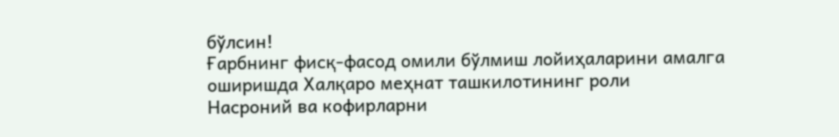бўлсин!
Ғарбнинг фисқ-фасод омили бўлмиш лойиҳаларини амалга оширишда Халқаро меҳнат ташкилотининг роли
Насроний ва кофирларни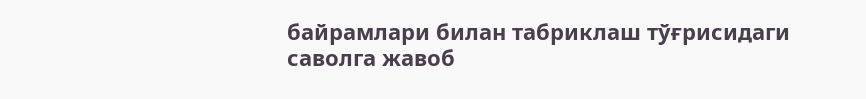байрамлари билан табриклаш тўғрисидаги саволга жавоб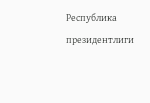Республика президентлиги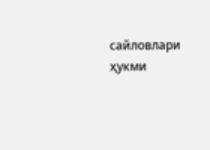сайловлари ҳукми